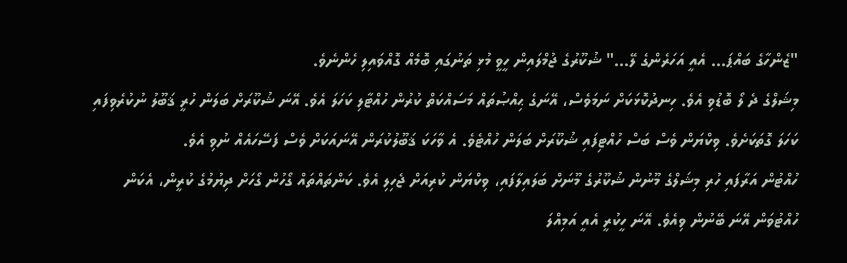"ޒެންހާގެ ބައްޕަ... އެއީ އަހަރެންގެ ލޭ..." ޝުކޫރުގެ ޖުމްލައިން ހީވީ މުޅި ތަނުގައި ބޮމެއް ގޮއްވައިލި ހެންނެވެ.
މިޝަލްގެ ދެ ލޯ ބޮޑުވި އެވެ. ހިނދުކޮޅަކަށް ނަމަވެސް، އޭނަގެ ޙިއްޞުތައް މަސައްކަތް ކުރުން ހުއްޓާލި ކަހަލަ އެވެ. އޭނަ ޝުކޫރަށް ބަލަން ހުރީ ޤަބޫލު ނުކުރެވިފައި ކަހަލަ ގޮތަކަށެވެ. ވިކްޔަން ވެސް ބަސް ހުއްޓިފައި ޝުކޫރަށް ބަލަން ހުއްޓެވެ. އެ ވާހަކަ ޤަބޫލުކުރަން އޭނައަކަށް ވެސް ފަސޭހައެއް ނުވި އެވެ.
ހުއްޓުން އަރާފައި ހުރި މިޝަލްގެ މޫނުން ޝުކޫރުގެ މޫނަށް ބަލައިލާފައި، ވިކްޔަން ކުރިއަށް ޖެހިލި އެވެ. ކަންތައްތައް ގޯހުން ގޯހަށް ދިޔުމުގެ ކުރީން، އެކަން ހުއްޓުވަން އޭނަ ބޭނުން ވިއެވެ. އޭނަ ހީކުރީ އެއީ އަމިއްލަ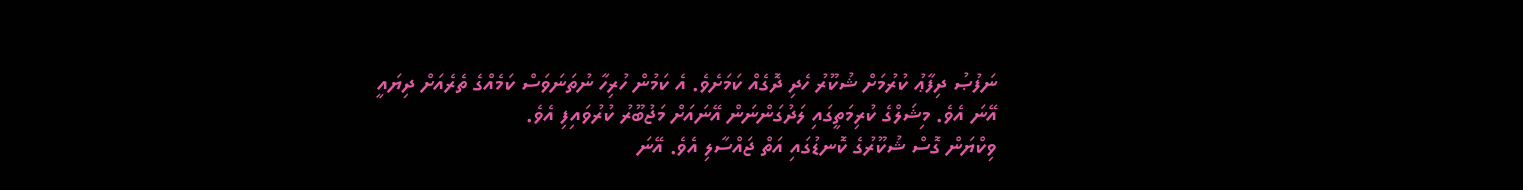ނަފުޞު ދިފާޢު ކުރުމަށް ޝުކޫރު ހެދި ދޮގެއް ކަމަށެވެ. އެ ކަމުން ހުރިހާ ނުތަނަވަސް ކަމެއްގެ ތެރެއަށް ދިޔައީ އޭނަ އެވެ. މިޝަލްގެ ކުރިމަތީގައި ލަދުގަންނަން އޭނައަށް މަޖުބޫރު ކުރުވައިފި އެވެ.
ވިކްޔަން ގޮސް ޝުކޫރުގެ ކޮނޑުގައި އަތް ޖައްސާލި އެވެ. އޭނަ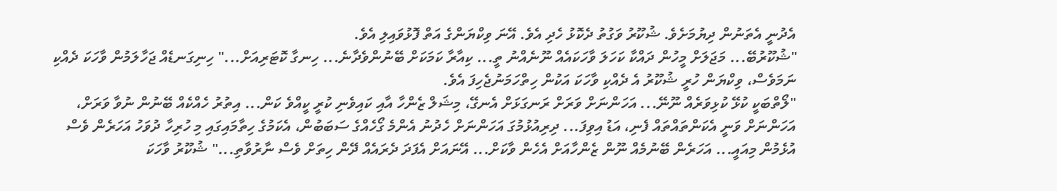އެދުނީ އެތަނުން ދިޔުމަށެވެ. ޝުކޫރު ވަގުތު ދެކޮޅު ހެދި އެވެ. އޭނަ ވިކްޔަންގެ އަތް ފޮޅުވައިލި އެވެ.
"ޝުކޫރުބޭ... މަޖަލަށް މީހުން ދައްކާ ކަހަލަ ވާހަކައެއް ނޫނެއްނު ތީ... ކިއާރާ ކަމަކަށް ބޭނުންވެދާނެ... ހިނގާ ކޮޓަރިއަށް..." ހިނިގަނޑެއް ޖަހާލަމުން ވާހަކަ ދެއްކި ނަމަވެސް، ވިކްޔަން ހުރީ ޝުކޫރު އެ ދެއްކި ވާހަކަ އަކުން ހިތްހަމަނުޖެހިފަ އެވެ.
"ލޯތްބަކީ ކުޅޭ ކުޅިވަރެއް ނޫނޭ... އަހަންނަށް ވަރަށް ރަނގަޅަށް އެނގޭ، މިޝަލް ޒެންހާ އާއި ކައިވެނި ކުރީ ކީއްވެ ކަން... އިތުރު ހެއްކެއް ބޭނުން ނުވާ ވަރަށް، އަހަންނަށް ވަނީ އެކަންތައްތައް ފެނި، އަޑު އިވިފަ... ދިރިއުޅުމުގަ އަހަންނަށް ހެދުނު އެންމެ ގޯހެއްގެ ސަބަބުން، އެކަމުގެ ހިތާމައިގައި މި ހުރިހާ ދުވަހު އަހަރެން ވެސް އުޅެމުން މިއައީ... އަހަރެން ބޭނުމެއް ނޫން ޒެންހާއަށް އެހެން ވާކަށް... އޭނައަށް އެފަދަ ދެރައެއް ދޭން ހިތަށް ވެސް ނާރުވާތި..." ޝުކޫރު ވާހަކަ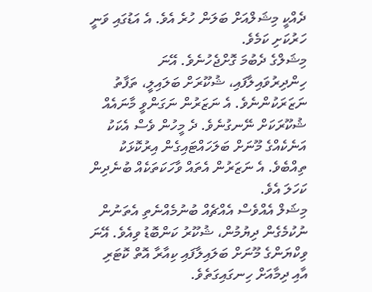ދެއްކީ މިޝަލްއަށް ބަލަން ހުރެ އެވެ. އެ އަޑުގައި ވަނީ ހަރުކަށި ކަމެވެ.
މިޝަލްގެ ދެބުމަ ގޮށްޖެހުނެވެ. އޭނަ ހިންދިރުވައިލާފައި، ޝުކޫރަށް ބަލައިލީ، ތަފާތު ނަޒަރަކުންނެވެ. އެ ނަޒަރުން ނަގަންވީ މާނައެއް ޝުކޫރަކަށް ނޭނގުނެވެ. ދެ މީހުން ވެސް އެކަކު އަނެކެއްގެ މޫނަށް ބަލަހައްޓައިގެން އިރުކޮޅަކު ތިއްބެވެ. އެ ނަޒަރުން އެތައް ވާހަކަތަކެއް ބުނެދިން ކަހަލަ އެވެ.
މިޝަލް އެއްވެސް އެއްޗެއް ބުނުމެއްނެތި އެތަނުން ނުކުމެގެން ދިޔުމުން، ޝުކޫރު ކަންބޮޑު ވިއެވެ. އޭނަ ވިކްޔަންގެ މޫނަށް ބަލައިލާފައި ކިއާރާ އޮތް ކޮޓަރި އާއި ދިމާއަށް ހިނގައިގަތެވެ.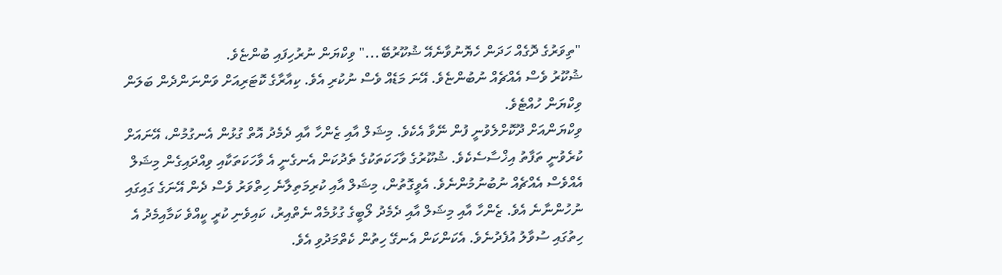"ތިވަރުގެ ދޮގެއް ހަދަން ހެޔޮނުވާނެއޭ ޝުކޫރުބޭ..." ވިކްޔަން ނުރުހިފައި ބުންޏެވެ.
ޝުކޫރު ވެސް އެއްޗެއް ނުބުންޏެވެ. އޭނަ މަޑެއް ވެސް ނުކުރި އެވެ. ކިއާރާގެ ކޮޓަރިއަށް ވަންނަންދެން ބަލަން ވިކްޔަން ހުއްޓެވެ.
ވިކްޔަންއަށް ދޫކޮށްލެވުނީ ފުން ނޭވާ އެކެވެ. މިޝަލް އާއި ޒެންހާ އާއި ދެމެދު އޮތް ގުޅުން އެނގުމުން، އޭނައަށް ކުރެވުނީ ތަފާތު އިޚްސާސެކެވެ. ޝުކޫރުގެ ވާހަކަތަކުގެ ތެދުކަން އެނގެނީ އެ ވާހަކަތަކާއި ވިއްދައިގެން މިޝަލް އެއްވެސް އެއްޗެއް ނުބުނުމުންނެވެ. އެވީގޮތުން، މިޝަލް އާއި ކުރިމަތިލާނެ ހިތްވަރު ވެސް ދެން އޭނަގެ ގައިގައި ނުހުންނާނެ އެވެ. ޒެންހާ އާއި މިޝަލް އާއި ދެމެދު ލޯބީގެ ގުޅުމެއް ނެތްއިރު، ކައިވެނި ކުރީ ކީއްވެ ކަމާއިމެދު އެ ހިތުގައި ސުވާލު އުފެދުނެވެ. އެކަންކަން އެނގޭ ހިތުން ކެތްމަދުވި އެވެ.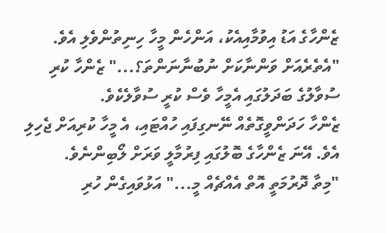ޒެންހާގެ އަޑު އިވުމާއިއެކު، އަންހެން މީހާ ހިނިތުންވެލި އެވެ.
"އެތެރެއަށް ވަންނާކަށް ނުބުނާނަންތަ؟..." ޒެންހާ ކުރި ސުވާލުގެ ބަދަލުގައި އެމީހާ ވެސް ކުރީ ސުވާލެކެވެ.
ޒެންހާ ހަދަންވީގޮތެއް ނޭނގިފައި ހުއްޓައި، އެ މީހާ ކުރިއަށް ޖެހިލި އެވެ. އޭނަ ޒެންހާގެ ބޮލުގައި ފިރުމާލީ ވަރަށް ލޯބިންނެވެ.
"މިތާ ދޮރުމަތީ އޮތް އެއްޗެއް މީ..." އަޅުވައިގެން ހުރި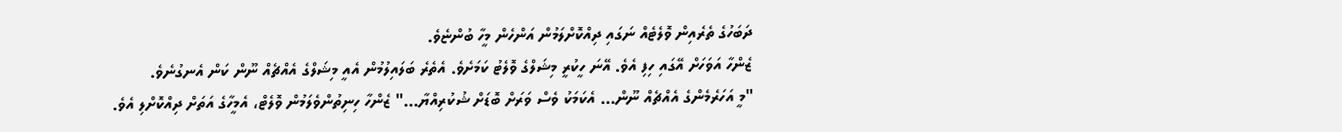ދަބަހުގެ ތެރެއިން ވޮލެޓެއް ނަގައި ދިއްކޮށްލަމުން އަންހެން މީހާ ބުންޏެވެ.
ޒެންހާ އަވަހަށް އޭގައި ހިފި އެވެ. އޭނަ ހީކުރީ މިޝަލްގެ ވޮލެޓު ކަމަށެވެ. އެތެރެ ބަލައިލުމުން އެއީ މިޝަލްގެ އެއްޗެއް ނޫން ކަން އެނގުނެވެ.
"މީ އަހަރެމެންގެ އެއްޗެއް ނޫން... އެކަމަކު ވެސް ވަރަށް ބޮޑަށް ޝުކުރިއްޔާ..." ޒެންހާ ހިނިތުންވެލަމުން ވޮލެޓް، އެމީހާގެ އަތަށް ދިއްކޮށްލި އެވެ.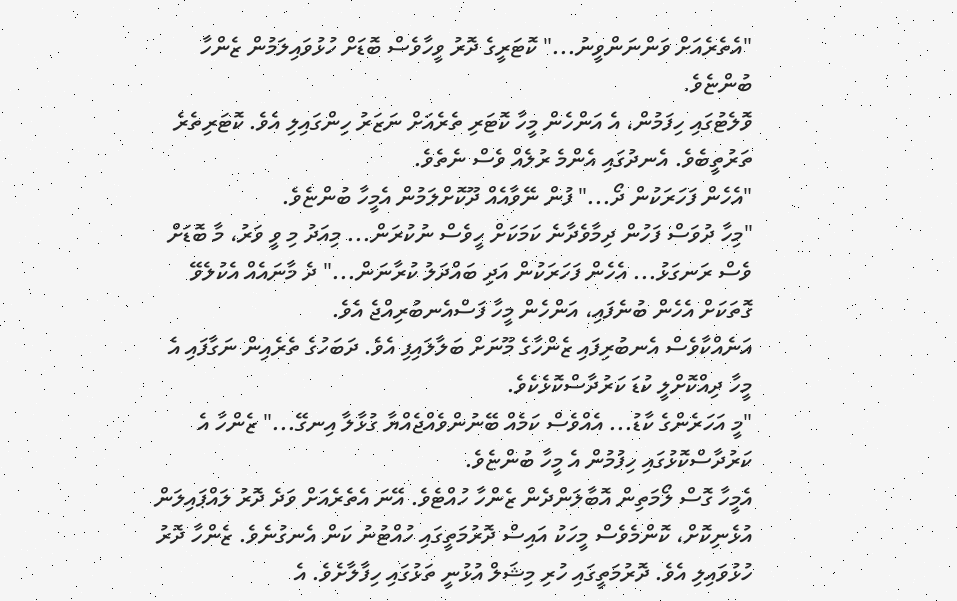"އެތެރެއަށް ވަންނަންވީނު..." ކޮޓަރީގެ ދޮރު ވީހާވެސް ބޮޑަށް ހުޅުވައިލަމުން ޒެންހާ ބުންޏެވެ.
ވޮލެޓުގައި ހިފަމުން، އެ އަންހެން މީހާ ކޮޓަރި ތެރެއަށް ނަޒަރު ހިންގައިލި އެވެ. ކޮޓަރިތެރެ ތަރުތީބެވެ. އެނދުގައި އެންމެ ރުލެއް ވެސް ނެތެވެ.
"އެހެން ފަހަރަކުން ދޯ..." ފުން ނޭވާއެއް ދޫކޮށްލަމުން އެމީހާ ބުންޏެވެ.
"މިހާ ދުވަސް ފަހުން ދިމާވެދާނެ ކަމަކަށް ހީވެސް ނުކުރަން... މިއަދު މި ވީ ވަރު، މާ ބޮޑަށް ވެސް ރަނގަޅު... އެހެން ފަހަރަކުން އަދި ބައްދަލު ކުރާނަން..." ދެ މާނައެއް އެކުލެވޭ ގޮތަކަށް އެހެން ބުނެފައި، އަންހެން މީހާ ފަސްއެނބުރިއްޖެ އެވެ.
އަނެއްކާވެސް އެނބުރިފައި ޒެންހާގެ މޫނަށް ބަލާލައިފި އެވެ. ދަބަހުގެ ތެރެއިން ނަގާފައި އެ މީހާ ދިއްކޮށްލީ ކުޑަ ކަރުދާސްކޮޅެކެވެ.
"މީ އަހަރެންގެ ކާޑު... އެއްވެސް ކަމެއް ބޭނުންވެއްޖެއްޔާ ގުޅާލާ އިނގޭ..." ޒެންހާ އެ ކަރުދާސްކޮޅުގައި ހިފުމުން އެ މީހާ ބުންޏެވެ.
އެމީހާ ގޮސް ލޯމަތިން އޮބާލަންދެން ޒެންހާ ހުއްޓެވެ. އޭނަ އެތެރެއަށް ވަދެ ދޮރު ލައްޕައިލަން އުޅެނިކޮށް، ކޮންމެވެސް މީހަކު އައިސް ދޮރުމަތީގައި ހުއްޓުނު ކަން އެނގުނެވެ. ޒެންހާ ދޮރު ހުޅުވައިލި އެވެ. ދޮރުމަތީގައި ހުރި މިޝަލް އުޅުނީ ތަޅުގައި ހިފާލާށެވެ. އެ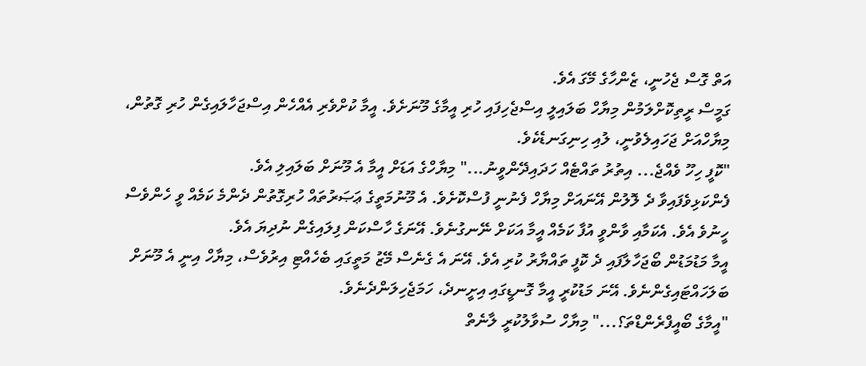އަތް ގޮސް ޖެހުނީ، ޒެންހާގެ މޭގަ އެވެ.
ގަމީސް ރީތިކޮށްލަމުން މިޔާހް ބަލައިލީ އިސްޖެހިފައި ހުރި އީމާގެ މޫނަށެވެ. އީމާ ކުށްވެރި އެއްހެން އިސްޖަހާލައިގެން ހުރި ގޮތުން، މިޔާހްއަށް ޖަހައިލެވުނީ، ލުއި ހިނިގަނޑެކެވެ.
"ކޮފީ ހިހޫ ވެއްޖެ... އިތުރު ތައްޓެއް ހަދައިދޭންވީނު..." މިޔާހްގެ އަޑަށް އީމާ އެ މޫނަށް ބަލައިލި އެވެ.
ފެންކަޅިވެފައިވާ ދެ ލޮލުން އޭނައަށް މިޔާހް ފެނުނީ ފުސްކޮށެވެ. އެ މޫނުމަތީގެ ޢަޞަރުތައް ހުރިގޮތުން ދެންމެ ކަމެއް ވީ ހެންވެސް ހީނުވެ އެވެ. އެކަމާއި ވާންވީ އުފާ ކަމެއް އީމާ އަކަށް ނޭނގުނެވެ. އޭނަގެ ހާސްކަން ފިލައިގެން ނުދިޔަ އެވެ.
އީމާ މަޑުމަޑުން ބޯޖަހާލާފައި ދެ ކޮފީ ތައްޔާރު ކުރި އެވެ. އޭނަ އެ ގެނެސް މޭޒު މަތީގައި ބެހެއްޓި އިރުވެސް، މިޔާހް އިނީ އެ މޫނަށް ބަލަހައްޓައިގެންނެވެ. އޭނަ މަޑުކުރީ އީމާ ގޮނޑީގައި އިށީނދެ، ހަމަޖެހިލަންދެނެވެ.
"އީމާގެ ބޯއީފްރެންޑްތަ؟..." މިޔާހް ސުވާލުކުރީ ލާނެތް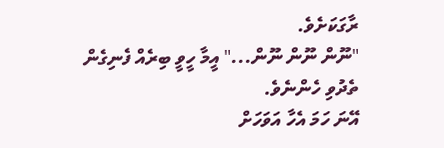ރާގަކަށެވެ.
"ނޫން ނޫން ނޫން..." އީމާ ހީވީ ބިރެއް ފެނިގެން ތެދުވި ހެންނެވެ.
އޭނަ ހަމަ އެހާ އަވަހަށް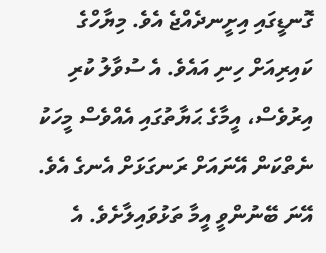ގޮނޑީގައި އިށީނދެއްޖެ އެވެ. މިޔާހްގެ ކައިރިއަށް ހިނި އައެވެ. އެ ސުވާލު ކުރި އިރުވެސް، އީމާގެ ޙަޔާތުގައި އެއްވެސް މީހަކު ނެތްކަން އޭނައަށް ރަނގަޅަށް އެނގެ އެވެ. އޭނަ ބޭނުންވީ އީމާ ތަޅުވައިލާށެވެ. އެ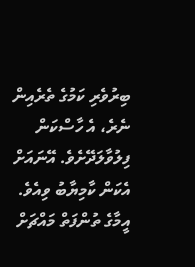ބިރުވެރި ކަމުގެ ތެރެއިން ނެރެ، އެ ހާސްކަން ފިލުވާލަދޭށެވެ. އޭނައަށް އެކަން ކާމިޔާބު ވިއެވެ. އީމާގެ ތުންފަތް މައްޗަށް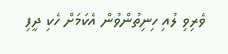ވެރިވި ލުއި ހިނިތުންވުން އެކަމަށް ހެކި ދީފި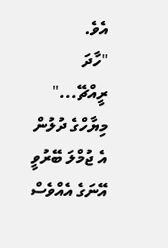އެވެ.
"ހާދަ ރީއްޗޭ..." މިޔާހްގެ ދުލުން އެ ޖުމްލަ ބޭރުވީ އޭނަގެ އެއްވެސް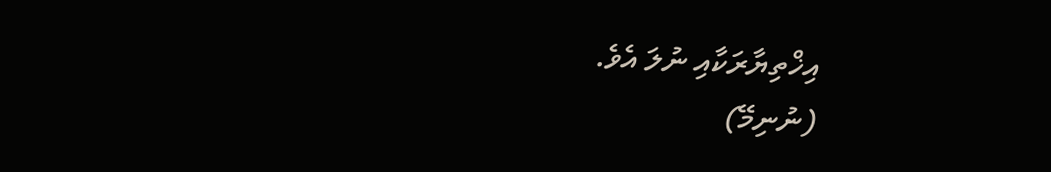އިޚްތިޔާރަކާއި ނުލަ އެވެ.
(ނުނިމޭ)